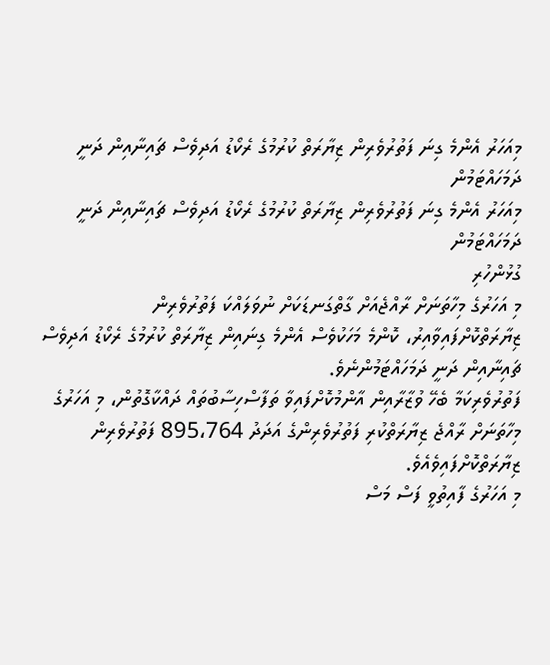މިއަހަރު އެންމެ ގިނަ ފަތުރުވެރިން ޒިޔާރަތް ކުރުމުގެ ރެކޯޑު އަދިވެސް ޗައިނާއިން ދަނީ ދަމަހައްޓަމުން
މިއަހަރު އެންމެ ގިނަ ފަތުރުވެރިން ޒިޔާރަތް ކުރުމުގެ ރެކޯޑު އަދިވެސް ޗައިނާއިން ދަނީ ދަމަހައްޓަމުން
ގުޅުންހުރި
މި އަހަރުގެ މިހާތަނަށް ރާއްޖެއަށް ގާތްގަނޑަކަށް ނުވަލައްކަ ފަތުރުވެރިން ޒިޔާރަތްކޮށްފައިވާއިރު، ކޮންމެ މަހަކުވެސް އެންމެ ގިނައިން ޒިޔާރަތް ކުރުމުގެ ރެކޯޑު އަދިވެސް ޗައިނާއިން ދަނީ ދަމަހައްޓަމުންނެވެ.
ފަތުރުވެރިކަމާ ބެހޭ ވުޒާރާއިން އާންމުކޮށްފައިވާ ތަފާސްހިސާބުތައް ދައްކާގޮތުން، މި އަހަރުގެ މިހާތަނަށް ރާއްޖެ ޒިޔާރަތްކުރި ފަތުރުވެރިންގެ އަދަދު 895،764 ފަތުރުވެރިން ޒިޔާރަތްކޮށްފައިވެއެވެ.
މި އަހަރުގެ ފާއިތުވީ ފަސް މަސް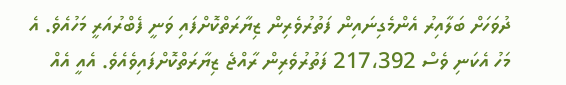ދުވަހަށް ބަލާއިރު އެންމެގިނައިން ފަތުރުވެރިން ޒިޔާރަތްކޮށްފައި ވަނީ ފެބްރުއަރީ މަހުއެވެ. އެ މަހު އެކަނި ވެސް 217،392 ފަތުރުވެރިން ރާއްޖެ ޒިޔާރަތްކޮށްފައިވެއެވެ. އެއީ އެއް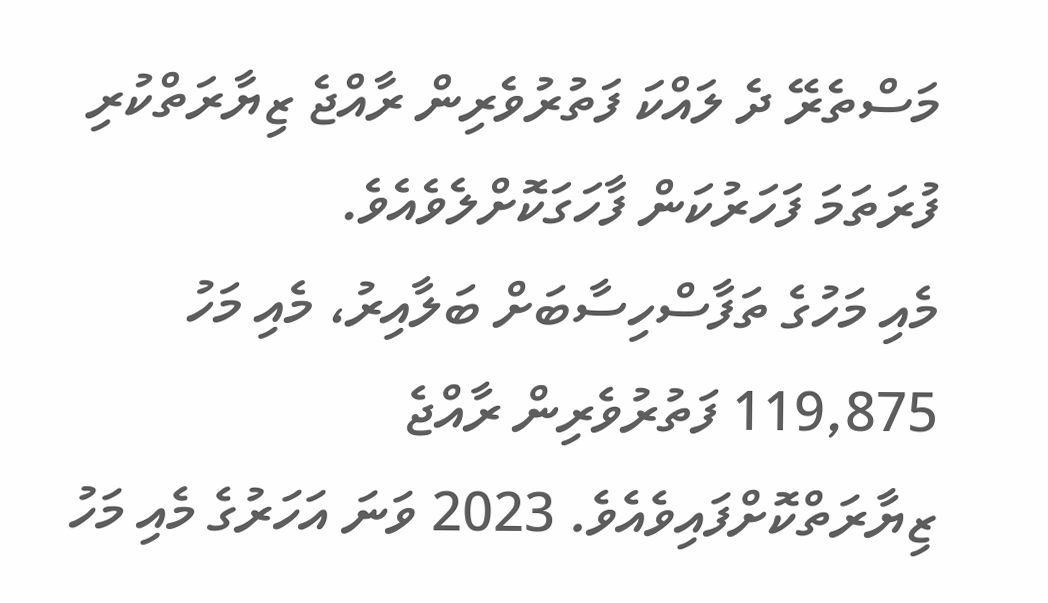މަސްތެރޭ ދެ ލައްކަ ފަތުރުވެރިން ރާއްޖެ ޒިޔާރަތްކުރި ފުރަތަމަ ފަހަރުކަން ފާހަގަކޮށްލެވެއެވެ.
މެއި މަހުގެ ތަފާސްހިސާބަށް ބަލާއިރު، މެއި މަހު 119,875 ފަތުރުވެރިން ރާއްޖެ ޒިޔާރަތްކޮށްފައިވެއެވެ. 2023 ވަނަ އަހަރުގެ މެއި މަހު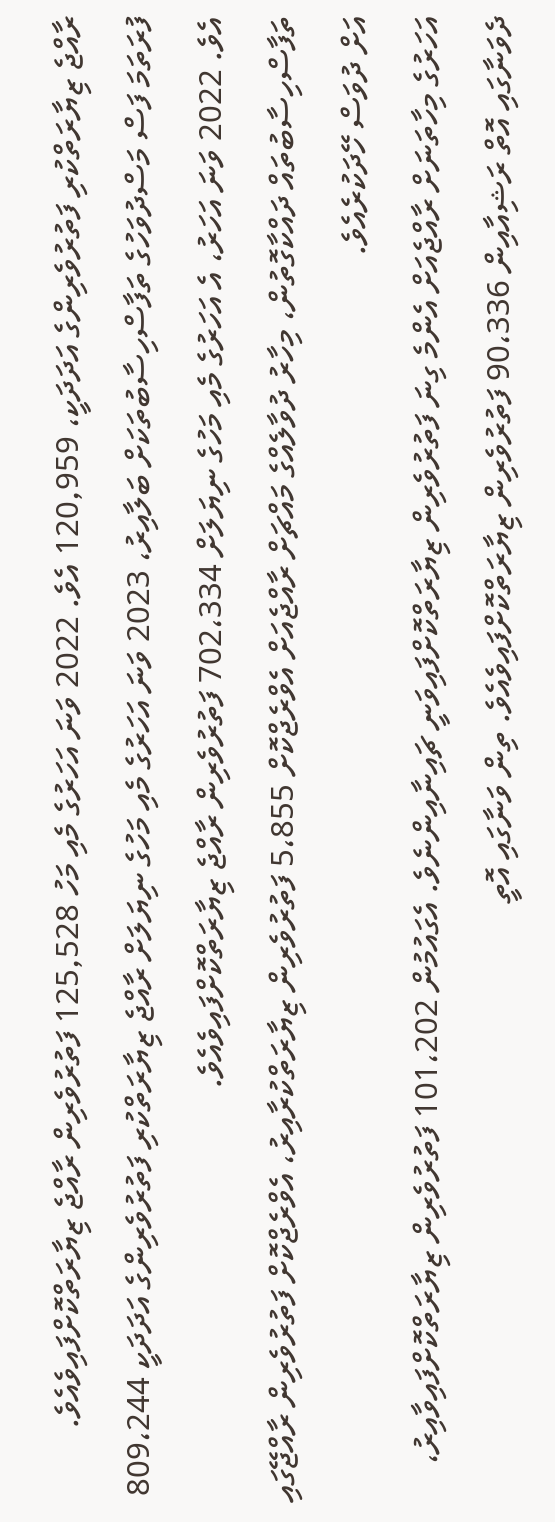ރާއްޖެ ޒިޔާރަތްކުރި ފަތުރުވެރިންގެ އަދަދަކީ، 120,959 އެވެ. 2022 ވަނަ އަހަރުގެ މެއި މަހު 125,528 ފަތުރުވެރިން ރާއްޖެ ޒިޔާރަތްކޮށްފައިވެއެވެ.
ފުރަތަމަ ފަސް މަސްދުވަހުގެ ތަފާސްހިސާބުތަކަށް ބަލާއިރު، 2023 ވަނަ އަހަރުގެ މެއި މަހުގެ ނިޔަލަށް ރާއްޖެ ޒިޔާރަތްކުރި ފަތުރުވެރިންގެ އަދަދަކީ 809،244 އެވެ. 2022 ވަނަ އަހަރު، އެ އަހަރުގެ މެއި މަހުގެ ނިޔަލަށް 702،334 ފަތުރުވެރިން ރާއްޖެ ޒިޔާރަތްކޮށްފައިވެއެވެ.
ތަފާސްހިސާބުތައް ދައްކާގޮތުން، މިހާރު ދުވާލެއްގެ މައްޗަށް ރާއްޖެއަށް އެވްރެޖްކޮށް 5،855 ފަތުރުވެރިން ޒިޔާރަތްކުރާއިރު، އެވްރެޖްކޮށް ފަތުރުވެރިން ރާއްޖޭގައި އަށް ދުވަސް ހޭދަކުރެއެވެ.
އަހަރުގެ މިހާތަނަށް ރާއްޖެއަށް އެންމެ ގިނަ ފަތުރުވެރިން ޒިޔާރަތްކޮށްފައިވަނީ ޗައިނާއިންނެވެ. އެގައުމުން 101،202 ފަތުރުވެރިން ޒިޔާރަތްކޮށްފައިވާއިރު، ދެވަނާގައި އޮތް ރަޝިއާއިން 90،336 ފަތުރުވެރިން ޒިޔާރަތްކޮށްފައިވެއެވެ. ތިން ވަނާގައި އޮތީ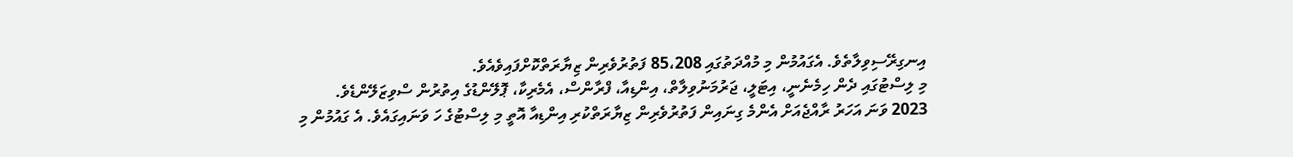އިނގިރޭސިވިލާތެވެ. އެގައުމުން މި މުއްދަތުގައި 85،208 ފަތުރުވެރިން ޒިޔާރަތްކޮށްފައިވެއެވެ.
މި ލިސްޓުގައި ދެން ހިމެނެނީ، އިޓަލީ، ޖަރުމަނުވިލާތް، އިންޑިއާ، ފްރާންސް، އެމެރިކާ، ޕޮލޭންޑުގެ އިތުރުން ސްވިޒަލޭންޑެވެ.
2023 ވަނަ އަހަރު ރާއްޖެއަށް އެންމެ ގިނައިން ފަތުރުވެރިން ޒިޔާރަތްކުރި އިންޑިއާ އޮތީ މި ލިސްޓުގެ ހަ ވަނައިގައެވެ. އެ ގައުމުން މި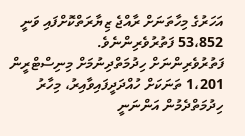އަހަރުގެ މިހާތަނަށް ރާއްޖެ ޒިޔާރަތްކޮށްފައި ވަނީ 53،852 ފަތުރުވެރިންނެވެ.
ފަތުރުވެރިންނަށް ހިދުމަތްދިނުމަށް މިނިސްޓްރީން 1،201 ތަނަކަށް ހުއްދަދީފައިވާއިރު، މިހާރު ހިދުމަތްދެމުން އަންނަނީ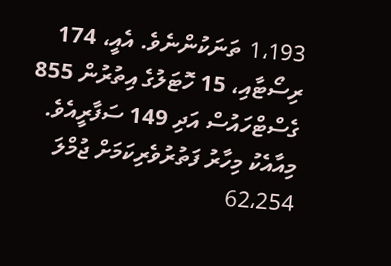1،193 ތަނަކުންނެވެ. އެއީ، 174 ރިސޯޓާއި، 15 ހޮޓަލުގެ އިތުރުން 855 ގެސްޓްހައުސް އަދި 149 ސަފާރީއެވެ. މިއާއެކު މިހާރު ފަތުރުވެރިކަމަށް ޖުމްލަ 62،254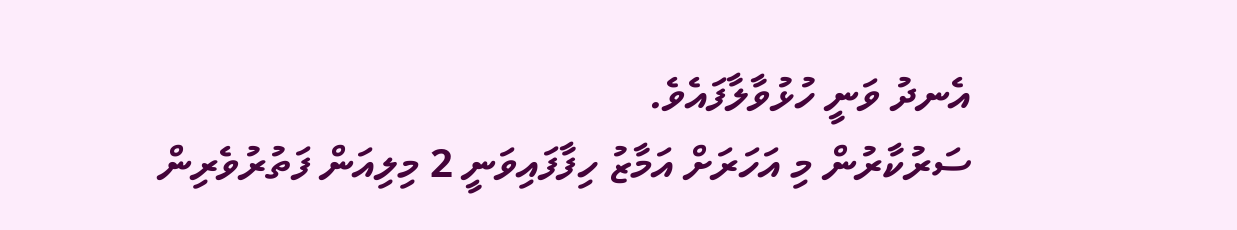އެނދު ވަނީ ހުޅުވާލާފައެވެ.
ސަރުކާރުން މި އަހަރަށް އަމާޒު ހިފާފައިވަނީ 2 މިލިއަން ފަތުރުވެރިން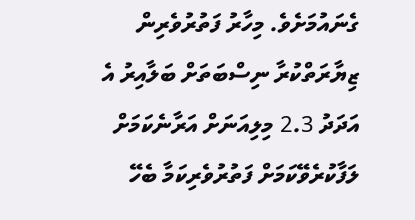ގެނައުމަށެވެ. މިހާރު ފަތުރުވެރިން ޒިޔާރަތްކުރާ ނިސްބަތަށް ބަލާއިރު އެ އަދަދު 2.3 މިލިއަނަށް އަރާނެކަމަށް ލަފާކުރެވޭކަމަށް ފަތުރުވެރިކަމާ ބެހޭ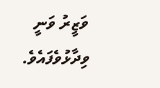ވަޒީރު ވަނީ ވިދާޅުވެފައެވެ.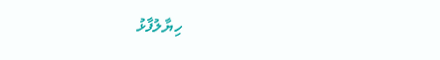ހިޔާލުފާޅު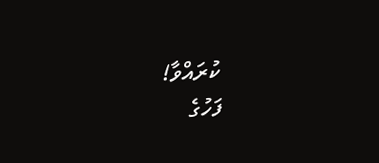ކުރައްވާ!
ފަހުގެ